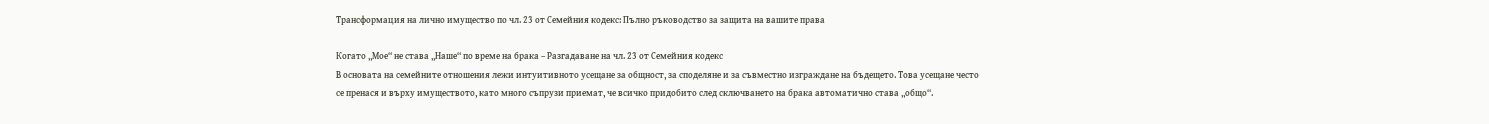Трансформация на лично имущество по чл. 23 от Семейния кодекс: Пълно ръководство за защита на вашите права

Когато „Мое“ не става „Наше“ по време на брака – Разгадаване на чл. 23 от Семейния кодекс
В основата на семейните отношения лежи интуитивното усещане за общност, за споделяне и за съвместно изграждане на бъдещето. Това усещане често се пренася и върху имуществото, като много съпрузи приемат, че всичко придобито след сключването на брака автоматично става „общо“.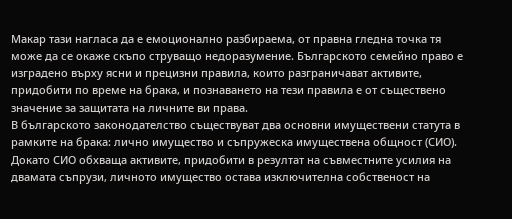Макар тази нагласа да е емоционално разбираема, от правна гледна точка тя може да се окаже скъпо струващо недоразумение. Българското семейно право е изградено върху ясни и прецизни правила, които разграничават активите, придобити по време на брака, и познаването на тези правила е от съществено значение за защитата на личните ви права.
В българското законодателство съществуват два основни имуществени статута в рамките на брака: лично имущество и съпружеска имуществена общност (СИО). Докато СИО обхваща активите, придобити в резултат на съвместните усилия на двамата съпрузи, личното имущество остава изключителна собственост на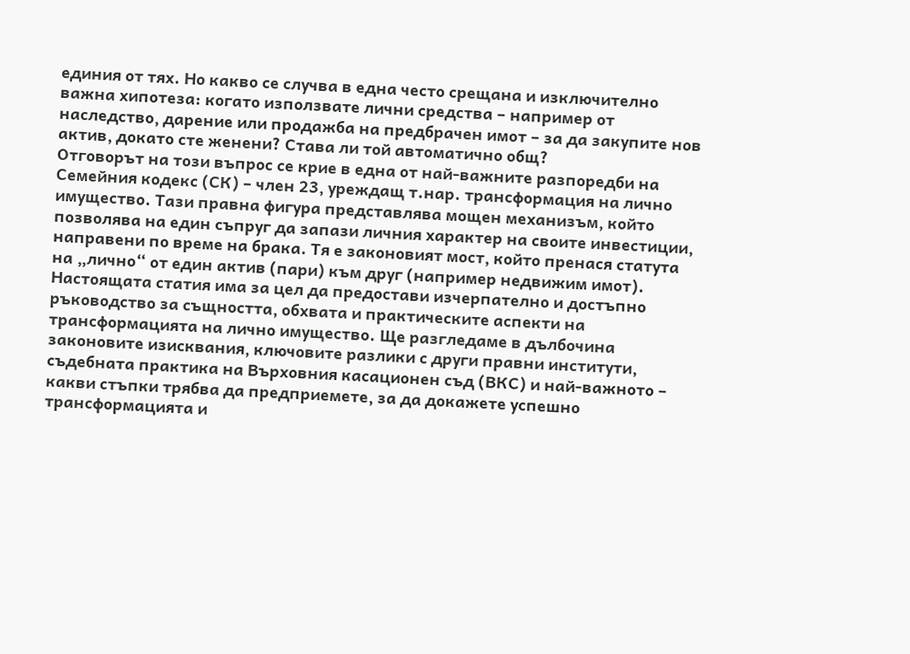единия от тях. Но какво се случва в една често срещана и изключително важна хипотеза: когато използвате лични средства – например от наследство, дарение или продажба на предбрачен имот – за да закупите нов актив, докато сте женени? Става ли той автоматично общ?
Отговорът на този въпрос се крие в една от най-важните разпоредби на Семейния кодекс (СК) – член 23, уреждащ т.нар. трансформация на лично имущество. Тази правна фигура представлява мощен механизъм, който позволява на един съпруг да запази личния характер на своите инвестиции, направени по време на брака. Тя е законовият мост, който пренася статута на „лично“ от един актив (пари) към друг (например недвижим имот).
Настоящата статия има за цел да предостави изчерпателно и достъпно ръководство за същността, обхвата и практическите аспекти на трансформацията на лично имущество. Ще разгледаме в дълбочина законовите изисквания, ключовите разлики с други правни институти, съдебната практика на Върховния касационен съд (ВКС) и най-важното – какви стъпки трябва да предприемете, за да докажете успешно трансформацията и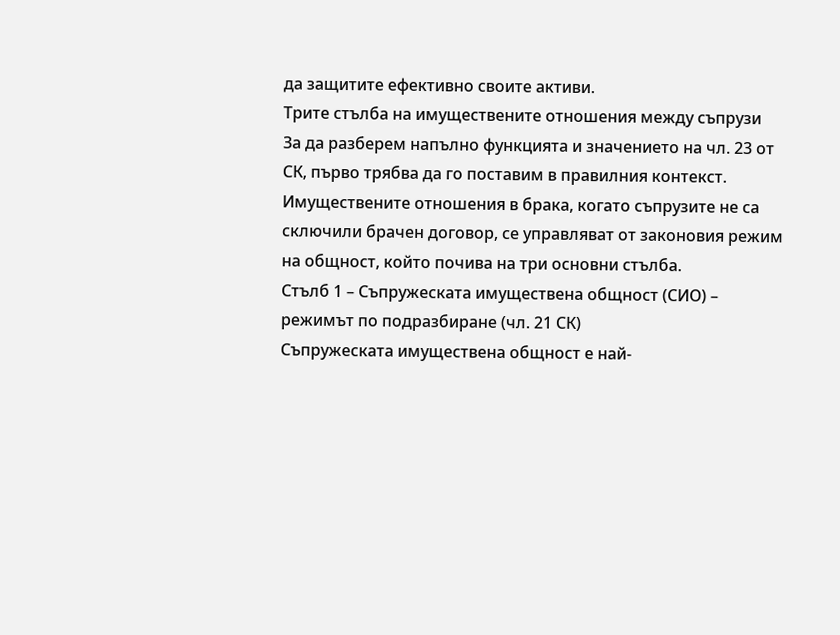да защитите ефективно своите активи.
Трите стълба на имуществените отношения между съпрузи
За да разберем напълно функцията и значението на чл. 23 от СК, първо трябва да го поставим в правилния контекст. Имуществените отношения в брака, когато съпрузите не са сключили брачен договор, се управляват от законовия режим на общност, който почива на три основни стълба.
Стълб 1 – Съпружеската имуществена общност (СИО) – режимът по подразбиране (чл. 21 СК)
Съпружеската имуществена общност е най-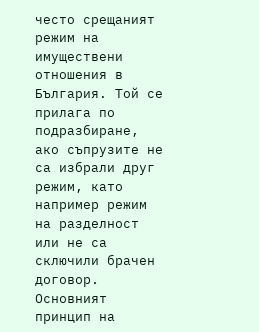често срещаният режим на имуществени отношения в България. Той се прилага по подразбиране, ако съпрузите не са избрали друг режим, като например режим на разделност или не са сключили брачен договор.
Основният принцип на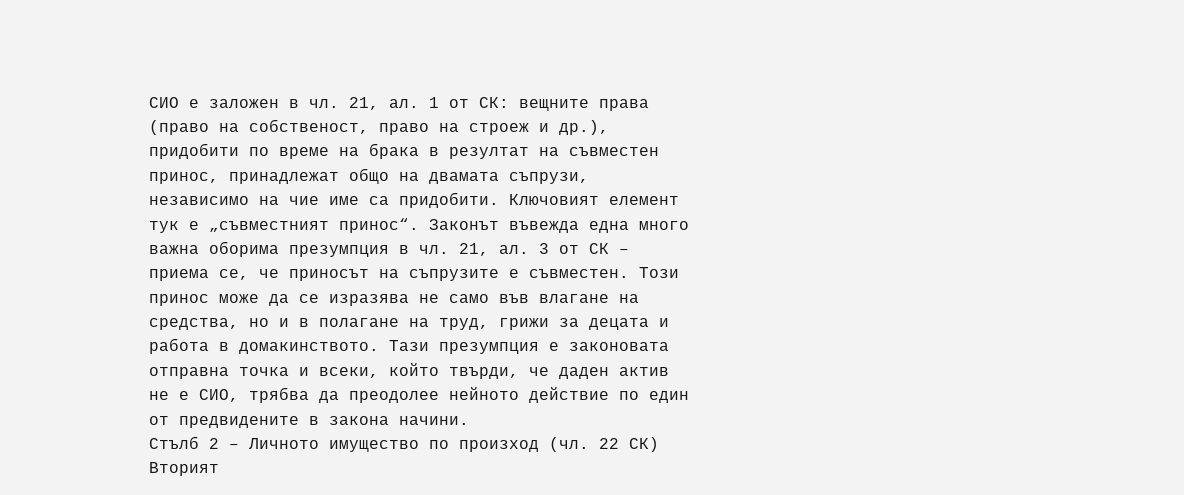СИО е заложен в чл. 21, ал. 1 от СК: вещните права (право на собственост, право на строеж и др.), придобити по време на брака в резултат на съвместен принос, принадлежат общо на двамата съпрузи, независимо на чие име са придобити. Ключовият елемент тук е „съвместният принос“. Законът въвежда една много важна оборима презумпция в чл. 21, ал. 3 от СК – приема се, че приносът на съпрузите е съвместен. Този принос може да се изразява не само във влагане на средства, но и в полагане на труд, грижи за децата и работа в домакинството. Тази презумпция е законовата отправна точка и всеки, който твърди, че даден актив не е СИО, трябва да преодолее нейното действие по един от предвидените в закона начини.
Стълб 2 – Личното имущество по произход (чл. 22 СК)
Вторият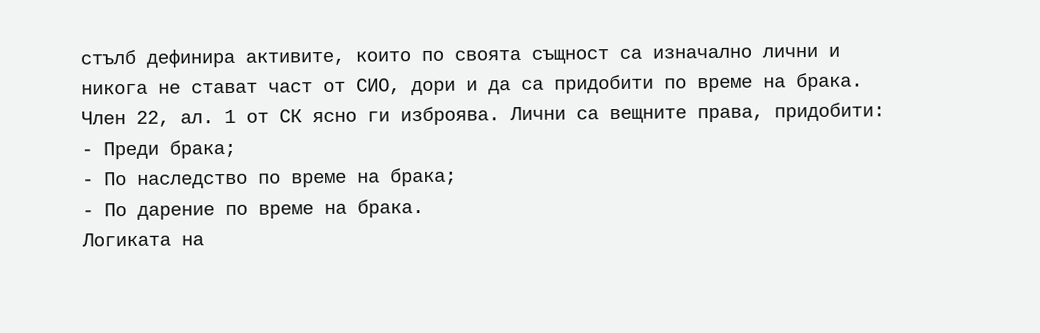стълб дефинира активите, които по своята същност са изначално лични и никога не стават част от СИО, дори и да са придобити по време на брака. Член 22, ал. 1 от СК ясно ги изброява. Лични са вещните права, придобити:
- Преди брака;
- По наследство по време на брака;
- По дарение по време на брака.
Логиката на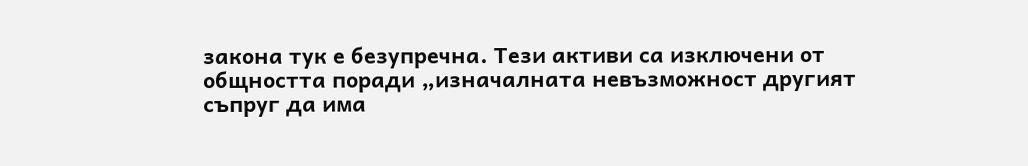закона тук е безупречна. Тези активи са изключени от общността поради „изначалната невъзможност другият съпруг да има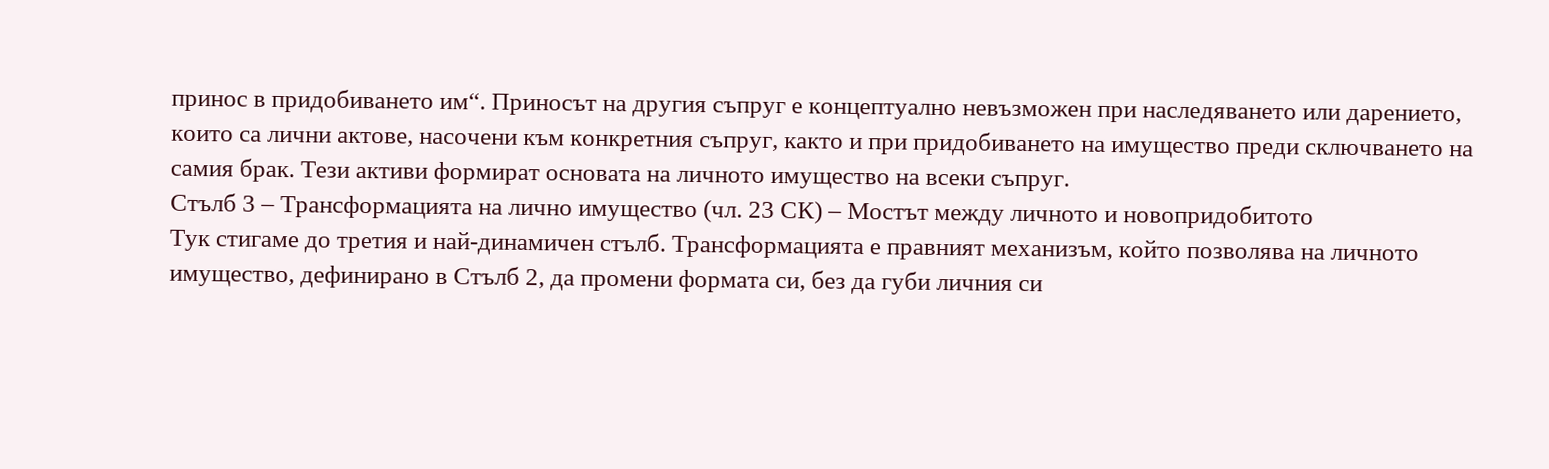принос в придобиването им“. Приносът на другия съпруг е концептуално невъзможен при наследяването или дарението, които са лични актове, насочени към конкретния съпруг, както и при придобиването на имущество преди сключването на самия брак. Тези активи формират основата на личното имущество на всеки съпруг.
Стълб 3 – Трансформацията на лично имущество (чл. 23 СК) – Мостът между личното и новопридобитото
Тук стигаме до третия и най-динамичен стълб. Трансформацията е правният механизъм, който позволява на личното имущество, дефинирано в Стълб 2, да промени формата си, без да губи личния си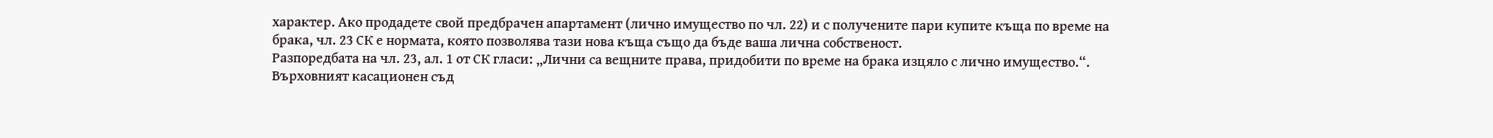характер. Ако продадете свой предбрачен апартамент (лично имущество по чл. 22) и с получените пари купите къща по време на брака, чл. 23 СК е нормата, която позволява тази нова къща също да бъде ваша лична собственост.
Разпоредбата на чл. 23, ал. 1 от СК гласи: „Лични са вещните права, придобити по време на брака изцяло с лично имущество.“. Върховният касационен съд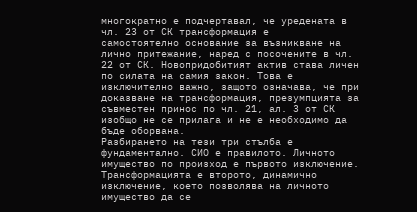многократно е подчертавал, че уредената в чл. 23 от СК трансформация е
самостоятелно основание за възникване на лично притежание, наред с посочените в чл. 22 от СК. Новопридобитият актив става личен по силата на самия закон. Това е изключително важно, защото означава, че при доказване на трансформация, презумпцията за съвместен принос по чл. 21, ал. 3 от СК изобщо не се прилага и не е необходимо да бъде оборвана.
Разбирането на тези три стълба е фундаментално. СИО е правилото. Личното имущество по произход е първото изключение. Трансформацията е второто, динамично изключение, което позволява на личното имущество да се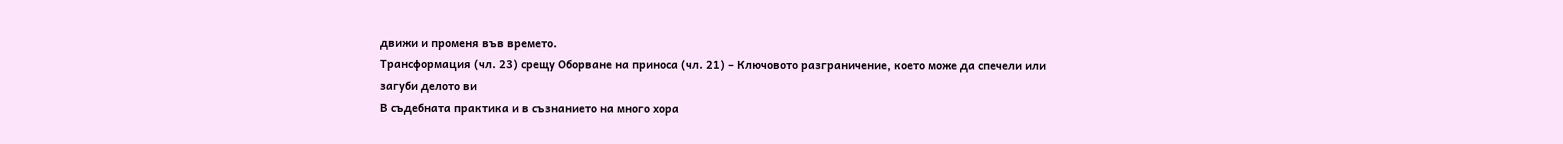движи и променя във времето.
Трансформация (чл. 23) срещу Оборване на приноса (чл. 21) – Ключовото разграничение, което може да спечели или загуби делото ви
В съдебната практика и в съзнанието на много хора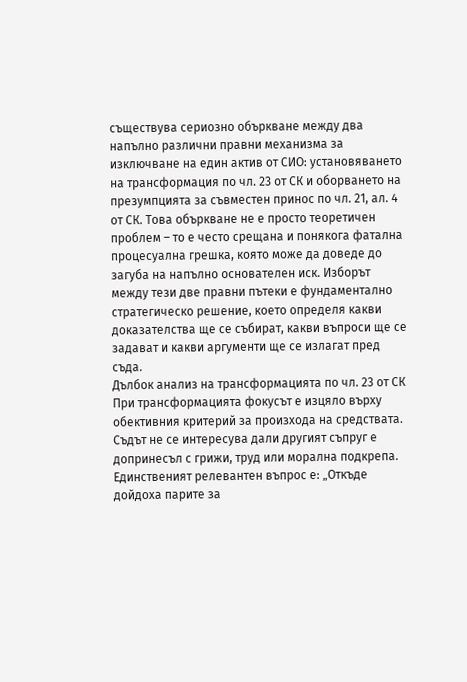съществува сериозно объркване между два напълно различни правни механизма за изключване на един актив от СИО: установяването на трансформация по чл. 23 от СК и оборването на презумпцията за съвместен принос по чл. 21, ал. 4 от СК. Това объркване не е просто теоретичен проблем – то е често срещана и понякога фатална процесуална грешка, която може да доведе до загуба на напълно основателен иск. Изборът между тези две правни пътеки е фундаментално стратегическо решение, което определя какви доказателства ще се събират, какви въпроси ще се задават и какви аргументи ще се излагат пред съда.
Дълбок анализ на трансформацията по чл. 23 от СК
При трансформацията фокусът е изцяло върху обективния критерий за произхода на средствата. Съдът не се интересува дали другият съпруг е допринесъл с грижи, труд или морална подкрепа. Единственият релевантен въпрос е: „Откъде дойдоха парите за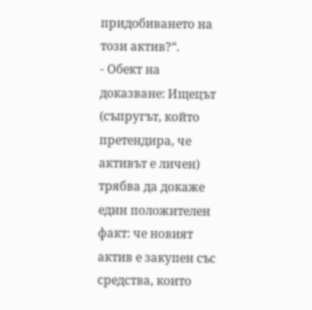придобиването на този актив?“.
- Обект на доказване: Ищецът (съпругът, който претендира, че активът е личен) трябва да докаже един положителен факт: че новият актив е закупен със средства, които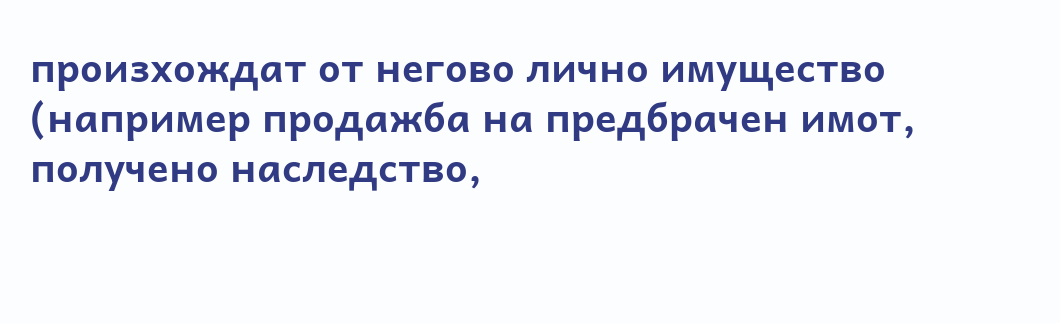произхождат от негово лично имущество (например продажба на предбрачен имот, получено наследство,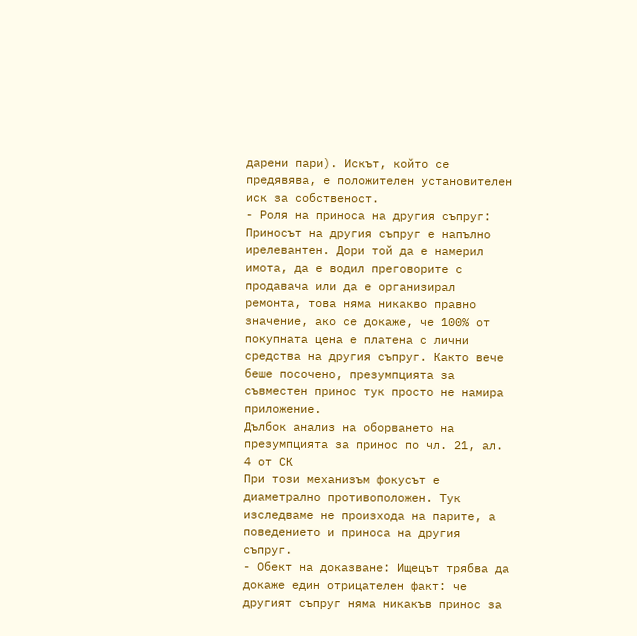дарени пари). Искът, който се предявява, е положителен установителен иск за собственост.
- Роля на приноса на другия съпруг: Приносът на другия съпруг е напълно ирелевантен. Дори той да е намерил имота, да е водил преговорите с продавача или да е организирал ремонта, това няма никакво правно значение, ако се докаже, че 100% от покупната цена е платена с лични средства на другия съпруг. Както вече беше посочено, презумпцията за съвместен принос тук просто не намира приложение.
Дълбок анализ на оборването на презумпцията за принос по чл. 21, ал. 4 от СК
При този механизъм фокусът е диаметрално противоположен. Тук изследваме не произхода на парите, а поведението и приноса на другия съпруг.
- Обект на доказване: Ищецът трябва да докаже един отрицателен факт: че другият съпруг няма никакъв принос за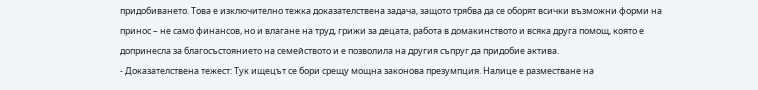придобиването. Това е изключително тежка доказателствена задача, защото трябва да се оборят всички възможни форми на принос – не само финансов, но и влагане на труд, грижи за децата, работа в домакинството и всяка друга помощ, която е допринесла за благосъстоянието на семейството и е позволила на другия съпруг да придобие актива.
- Доказателствена тежест: Тук ищецът се бори срещу мощна законова презумпция. Налице е разместване на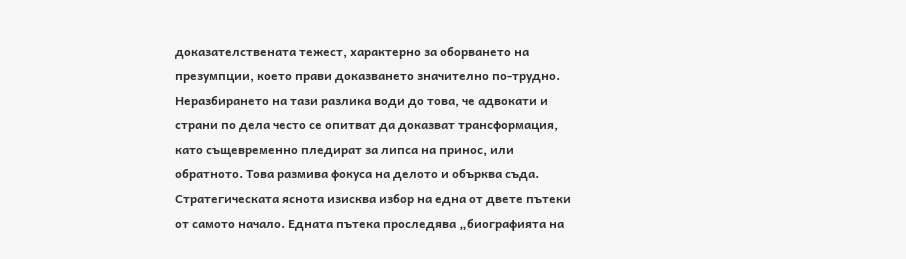доказателствената тежест, характерно за оборването на презумпции, което прави доказването значително по-трудно.
Неразбирането на тази разлика води до това, че адвокати и страни по дела често се опитват да доказват трансформация, като същевременно пледират за липса на принос, или обратното. Това размива фокуса на делото и обърква съда. Стратегическата яснота изисква избор на една от двете пътеки от самото начало. Едната пътека проследява „биографията на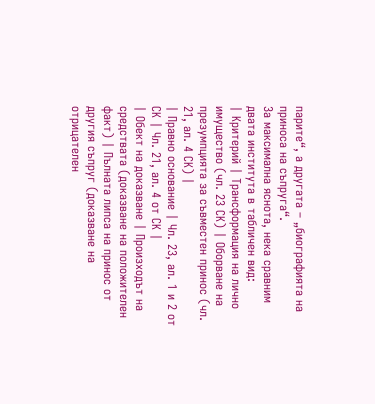парите“, а другата – „биографията на приноса на съпруга“.
За максимална яснота, нека сравним двата института в табличен вид:
| Критерий | Трансформация на лично имущество (чл. 23 СК) | Оборване на презумпцията за съвместен принос (чл. 21, ал. 4 СК) |
| Правно основание | Чл. 23, ал. 1 и 2 от СК | Чл. 21, ал. 4 от СК |
| Обект на доказване | Произходът на средствата (доказване на положителен факт) | Пълната липса на принос от другия съпруг (доказване на отрицателен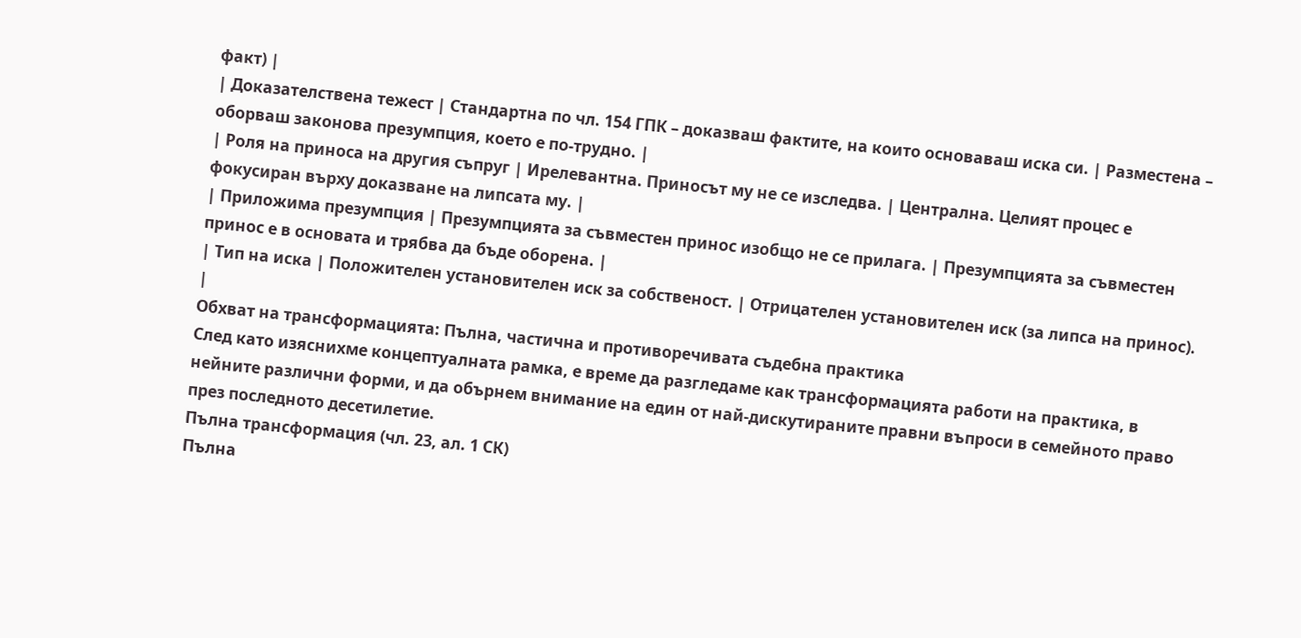факт) |
| Доказателствена тежест | Стандартна по чл. 154 ГПК – доказваш фактите, на които основаваш иска си. | Разместена – оборваш законова презумпция, което е по-трудно. |
| Роля на приноса на другия съпруг | Ирелевантна. Приносът му не се изследва. | Централна. Целият процес е фокусиран върху доказване на липсата му. |
| Приложима презумпция | Презумпцията за съвместен принос изобщо не се прилага. | Презумпцията за съвместен принос е в основата и трябва да бъде оборена. |
| Тип на иска | Положителен установителен иск за собственост. | Отрицателен установителен иск (за липса на принос). |
Обхват на трансформацията: Пълна, частична и противоречивата съдебна практика
След като изяснихме концептуалната рамка, е време да разгледаме как трансформацията работи на практика, в нейните различни форми, и да обърнем внимание на един от най-дискутираните правни въпроси в семейното право през последното десетилетие.
Пълна трансформация (чл. 23, ал. 1 СК)
Пълна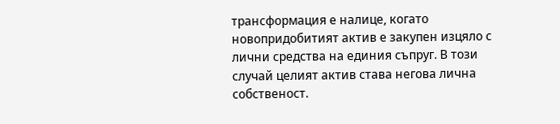трансформация е налице, когато новопридобитият актив е закупен изцяло с лични средства на единия съпруг. В този случай целият актив става негова лична собственост.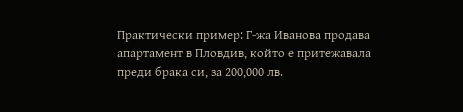Практически пример: Г-жа Иванова продава апартамент в Пловдив, който е притежавала преди брака си, за 200,000 лв.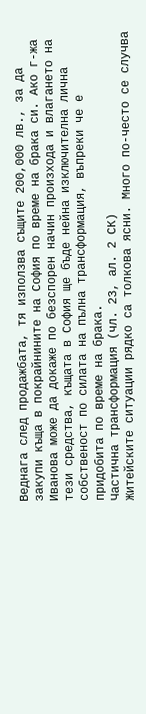Веднага след продажбата, тя използва същите 200,000 лв., за да закупи къща в покрайнините на София по време на брака си. Ако г-жа Иванова може да докаже по безспорен начин произхода и влагането на тези средства, къщата в София ще бъде нейна изключителна лична собственост по силата на пълна трансформация, въпреки че е придобита по време на брака.
Частична трансформация (чл. 23, ал. 2 СК)
Житейските ситуации рядко са толкова ясни. Много по-често се случва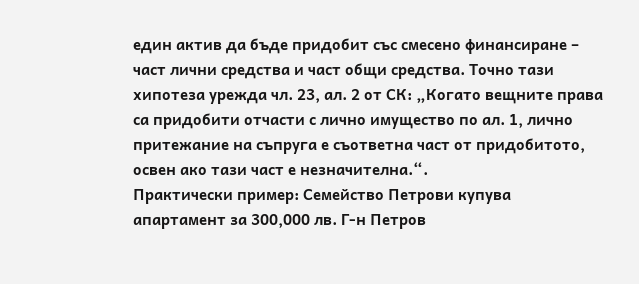един актив да бъде придобит със смесено финансиране – част лични средства и част общи средства. Точно тази хипотеза урежда чл. 23, ал. 2 от СК: „Когато вещните права са придобити отчасти с лично имущество по ал. 1, лично притежание на съпруга е съответна част от придобитото, освен ако тази част е незначителна.“.
Практически пример: Семейство Петрови купува апартамент за 300,000 лв. Г-н Петров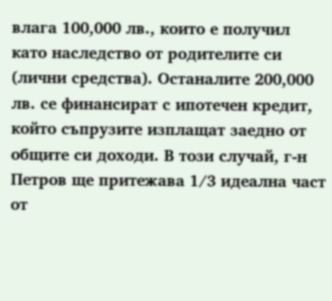влага 100,000 лв., които е получил като наследство от родителите си (лични средства). Останалите 200,000 лв. се финансират с ипотечен кредит, който съпрузите изплащат заедно от общите си доходи. В този случай, г-н Петров ще притежава 1/3 идеална част от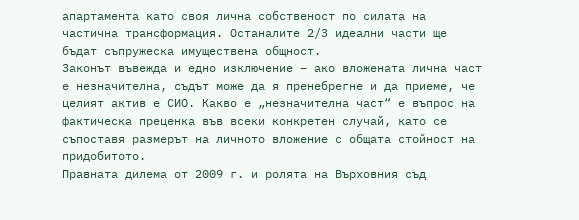апартамента като своя лична собственост по силата на частична трансформация. Останалите 2/3 идеални части ще бъдат съпружеска имуществена общност.
Законът въвежда и едно изключение – ако вложената лична част е незначителна, съдът може да я пренебрегне и да приеме, че целият актив е СИО. Какво е „незначителна част“ е въпрос на фактическа преценка във всеки конкретен случай, като се съпоставя размерът на личното вложение с общата стойност на придобитото.
Правната дилема от 2009 г. и ролята на Върховния съд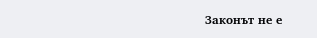Законът не е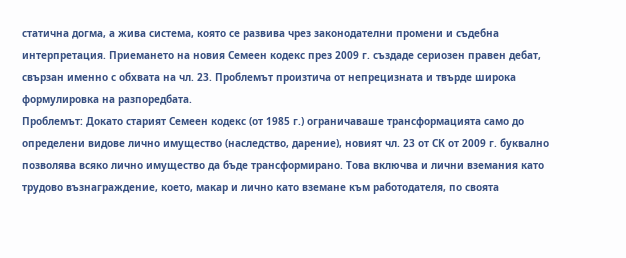статична догма, а жива система, която се развива чрез законодателни промени и съдебна интерпретация. Приемането на новия Семеен кодекс през 2009 г. създаде сериозен правен дебат, свързан именно с обхвата на чл. 23. Проблемът произтича от непрецизната и твърде широка формулировка на разпоредбата.
Проблемът: Докато старият Семеен кодекс (от 1985 г.) ограничаваше трансформацията само до определени видове лично имущество (наследство, дарение), новият чл. 23 от СК от 2009 г. буквално позволява всяко лично имущество да бъде трансформирано. Това включва и лични вземания като трудово възнаграждение, което, макар и лично като вземане към работодателя, по своята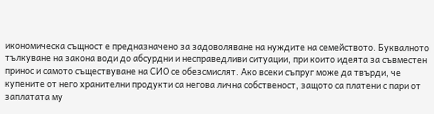икономическа същност е предназначено за задоволяване на нуждите на семейството. Буквалното тълкуване на закона води до абсурдни и несправедливи ситуации, при които идеята за съвместен принос и самото съществуване на СИО се обезсмислят. Ако всеки съпруг може да твърди, че купените от него хранителни продукти са негова лична собственост, защото са платени с пари от заплатата му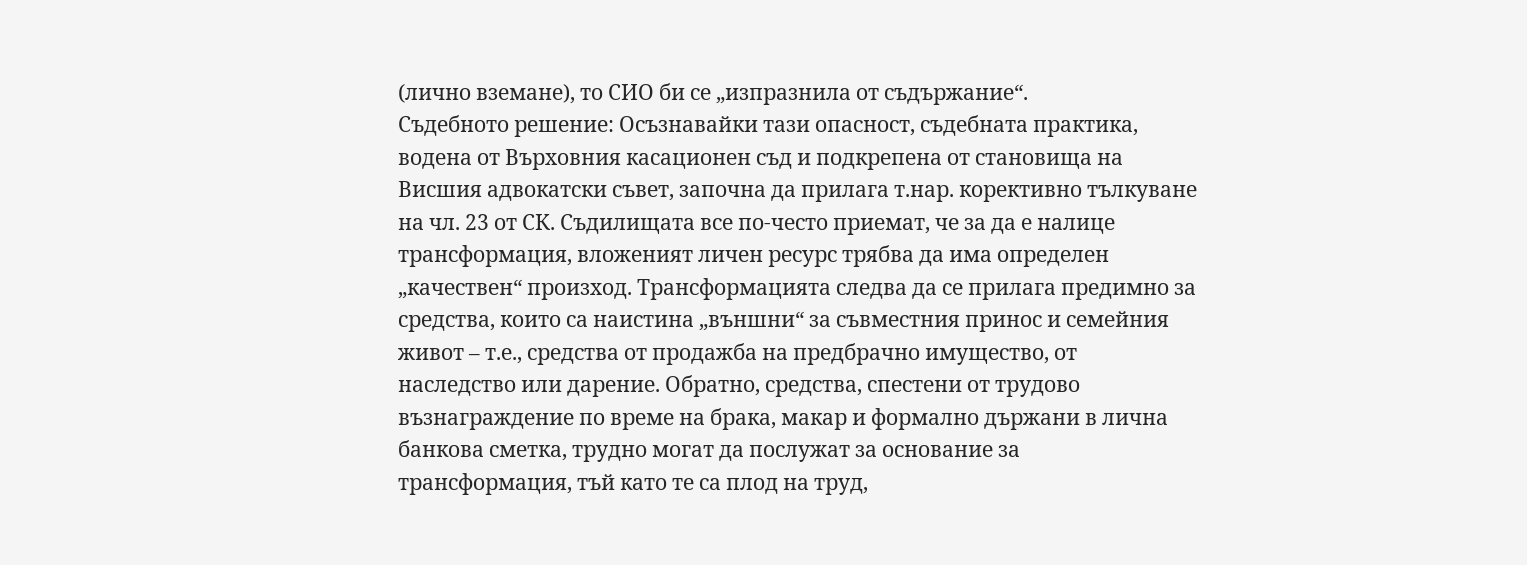(лично вземане), то СИО би се „изпразнила от съдържание“.
Съдебното решение: Осъзнавайки тази опасност, съдебната практика, водена от Върховния касационен съд и подкрепена от становища на Висшия адвокатски съвет, започна да прилага т.нар. корективно тълкуване на чл. 23 от СК. Съдилищата все по-често приемат, че за да е налице трансформация, вложеният личен ресурс трябва да има определен „качествен“ произход. Трансформацията следва да се прилага предимно за средства, които са наистина „външни“ за съвместния принос и семейния живот – т.е., средства от продажба на предбрачно имущество, от наследство или дарение. Обратно, средства, спестени от трудово възнаграждение по време на брака, макар и формално държани в лична банкова сметка, трудно могат да послужат за основание за трансформация, тъй като те са плод на труд,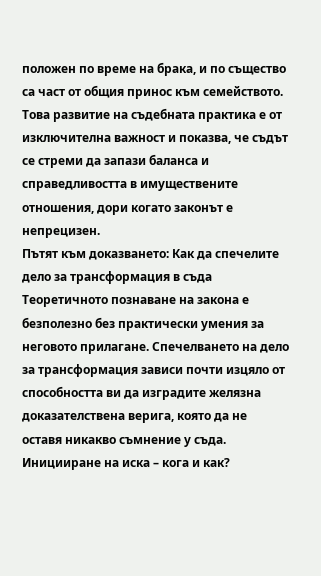положен по време на брака, и по същество са част от общия принос към семейството. Това развитие на съдебната практика е от изключителна важност и показва, че съдът се стреми да запази баланса и справедливостта в имуществените отношения, дори когато законът е непрецизен.
Пътят към доказването: Как да спечелите дело за трансформация в съда
Теоретичното познаване на закона е безполезно без практически умения за неговото прилагане. Спечелването на дело за трансформация зависи почти изцяло от способността ви да изградите желязна доказателствена верига, която да не оставя никакво съмнение у съда.
Иницииране на иска – кога и как?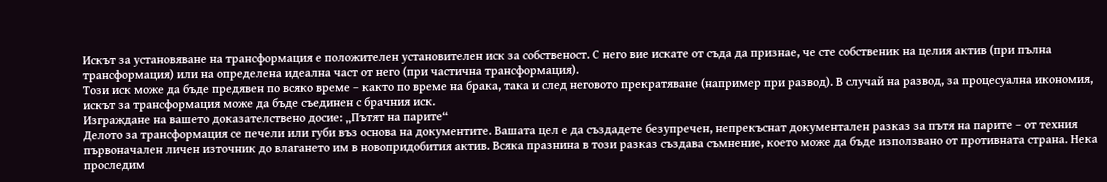Искът за установяване на трансформация е положителен установителен иск за собственост. С него вие искате от съда да признае, че сте собственик на целия актив (при пълна трансформация) или на определена идеална част от него (при частична трансформация).
Този иск може да бъде предявен по всяко време – както по време на брака, така и след неговото прекратяване (например при развод). В случай на развод, за процесуална икономия, искът за трансформация може да бъде съединен с брачния иск.
Изграждане на вашето доказателствено досие: „Пътят на парите“
Делото за трансформация се печели или губи въз основа на документите. Вашата цел е да създадете безупречен, непрекъснат документален разказ за пътя на парите – от техния първоначален личен източник до влагането им в новопридобития актив. Всяка празнина в този разказ създава съмнение, което може да бъде използвано от противната страна. Нека проследим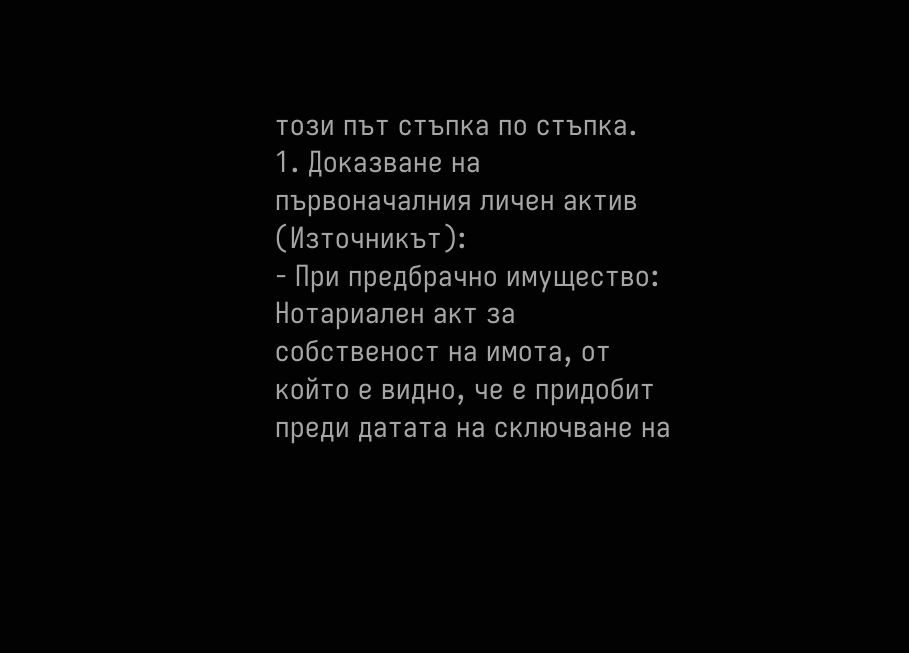този път стъпка по стъпка.
1. Доказване на първоначалния личен актив (Източникът):
- При предбрачно имущество: Нотариален акт за собственост на имота, от който е видно, че е придобит преди датата на сключване на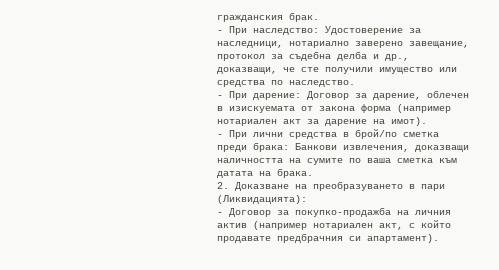гражданския брак.
- При наследство: Удостоверение за наследници, нотариално заверено завещание, протокол за съдебна делба и др., доказващи, че сте получили имущество или средства по наследство.
- При дарение: Договор за дарение, облечен в изискуемата от закона форма (например нотариален акт за дарение на имот).
- При лични средства в брой/по сметка преди брака: Банкови извлечения, доказващи наличността на сумите по ваша сметка към датата на брака.
2. Доказване на преобразуването в пари (Ликвидацията):
- Договор за покупко-продажба на личния актив (например нотариален акт, с който продавате предбрачния си апартамент).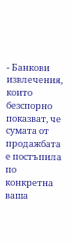- Банкови извлечения, които безспорно показват, че сумата от продажбата е постъпила по конкретна ваша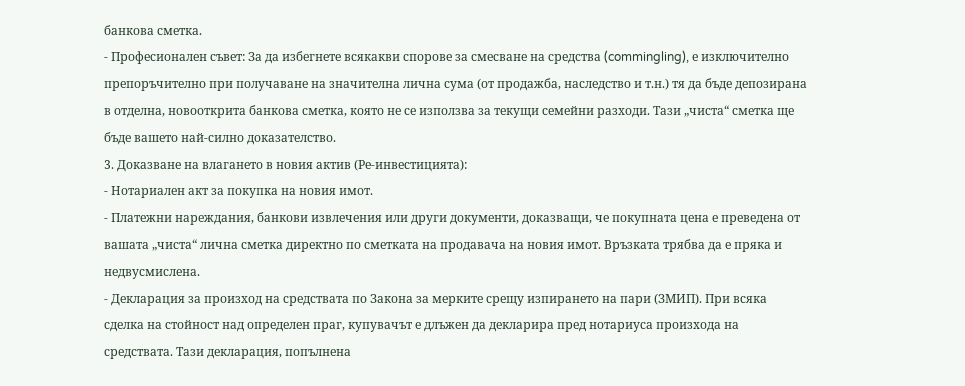банкова сметка.
- Професионален съвет: За да избегнете всякакви спорове за смесване на средства (commingling), е изключително препоръчително при получаване на значителна лична сума (от продажба, наследство и т.н.) тя да бъде депозирана в отделна, новооткрита банкова сметка, която не се използва за текущи семейни разходи. Тази „чиста“ сметка ще бъде вашето най-силно доказателство.
3. Доказване на влагането в новия актив (Ре-инвестицията):
- Нотариален акт за покупка на новия имот.
- Платежни нареждания, банкови извлечения или други документи, доказващи, че покупната цена е преведена от вашата „чиста“ лична сметка директно по сметката на продавача на новия имот. Връзката трябва да е пряка и недвусмислена.
- Декларация за произход на средствата по Закона за мерките срещу изпирането на пари (ЗМИП). При всяка сделка на стойност над определен праг, купувачът е длъжен да декларира пред нотариуса произхода на средствата. Тази декларация, попълнена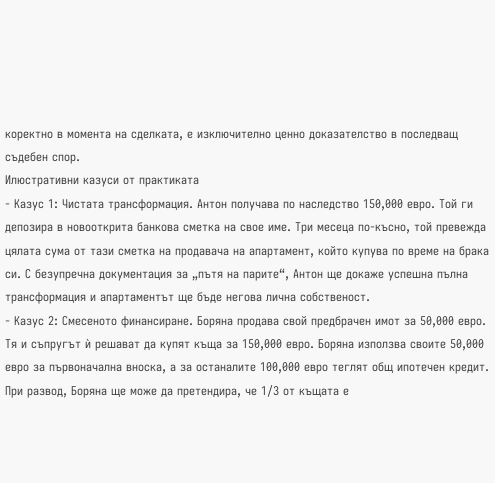коректно в момента на сделката, е изключително ценно доказателство в последващ съдебен спор.
Илюстративни казуси от практиката
- Казус 1: Чистата трансформация. Антон получава по наследство 150,000 евро. Той ги депозира в новооткрита банкова сметка на свое име. Три месеца по-късно, той превежда цялата сума от тази сметка на продавача на апартамент, който купува по време на брака си. С безупречна документация за „пътя на парите“, Антон ще докаже успешна пълна трансформация и апартаментът ще бъде негова лична собственост.
- Казус 2: Смесеното финансиране. Боряна продава свой предбрачен имот за 50,000 евро. Тя и съпругът ѝ решават да купят къща за 150,000 евро. Боряна използва своите 50,000 евро за първоначална вноска, а за останалите 100,000 евро теглят общ ипотечен кредит. При развод, Боряна ще може да претендира, че 1/3 от къщата е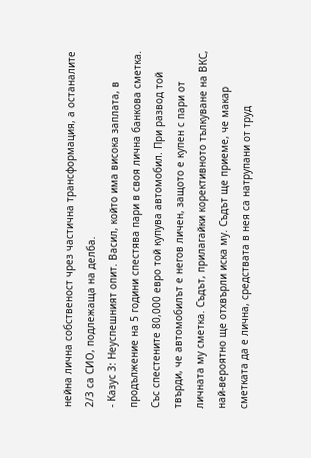нейна лична собственост чрез частична трансформация, а останалите 2/3 са СИО, подлежаща на делба.
- Казус 3: Неуспешният опит. Васил, който има висока заплата, в продължение на 5 години спестява пари в своя лична банкова сметка. Със спестените 80,000 евро той купува автомобил. При развод той твърди, че автомобилът е негов личен, защото е купен с пари от личната му сметка. Съдът, прилагайки корективното тълкуване на ВКС, най-вероятно ще отхвърли иска му. Съдът ще приеме, че макар сметката да е лична, средствата в нея са натрупани от труд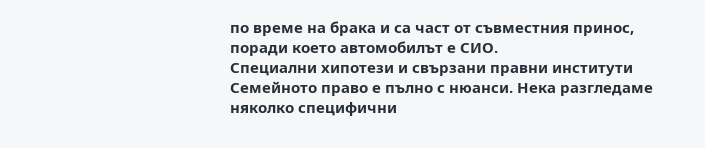по време на брака и са част от съвместния принос, поради което автомобилът е СИО.
Специални хипотези и свързани правни институти
Семейното право е пълно с нюанси. Нека разгледаме няколко специфични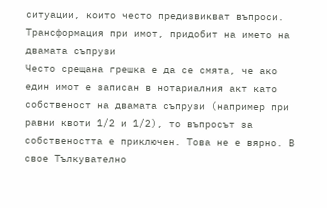ситуации, които често предизвикват въпроси.
Трансформация при имот, придобит на името на двамата съпрузи
Често срещана грешка е да се смята, че ако един имот е записан в нотариалния акт като собственост на двамата съпрузи (например при равни квоти 1/2 и 1/2), то въпросът за собствеността е приключен. Това не е вярно. В свое Тълкувателно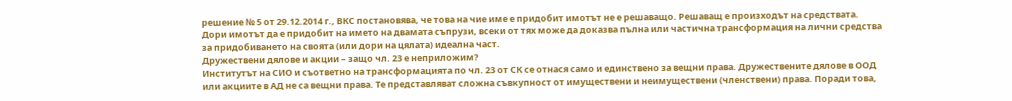решение № 5 от 29.12.2014 г., ВКС постановява, че това на чие име е придобит имотът не е решаващо. Решаващ е произходът на средствата. Дори имотът да е придобит на името на двамата съпрузи, всеки от тях може да доказва пълна или частична трансформация на лични средства за придобиването на своята (или дори на цялата) идеална част.
Дружествени дялове и акции – защо чл. 23 е неприложим?
Институтът на СИО и съответно на трансформацията по чл. 23 от СК се отнася само и единствено за вещни права. Дружествените дялове в ООД или акциите в АД не са вещни права. Те представляват сложна съвкупност от имуществени и неимуществени (членствени) права. Поради това,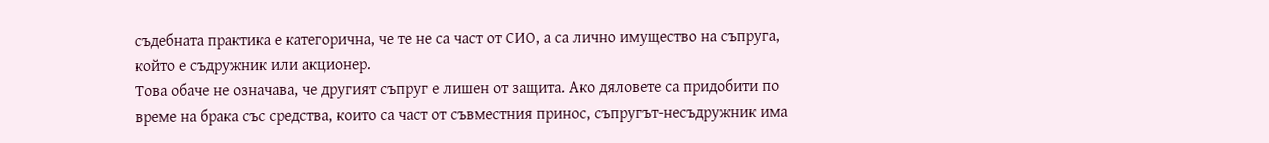съдебната практика е категорична, че те не са част от СИО, а са лично имущество на съпруга, който е съдружник или акционер.
Това обаче не означава, че другият съпруг е лишен от защита. Ако дяловете са придобити по време на брака със средства, които са част от съвместния принос, съпругът-несъдружник има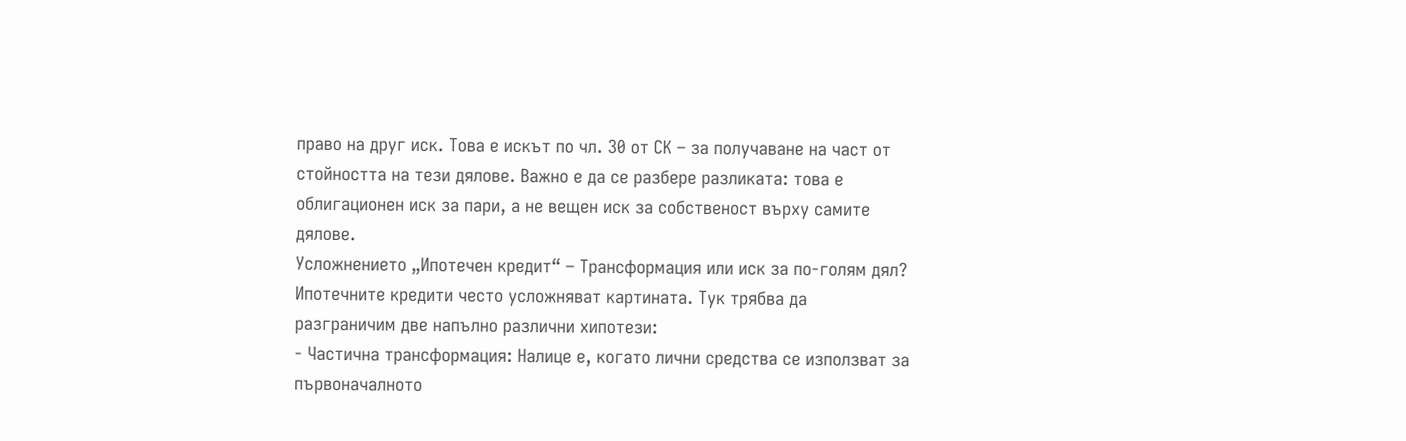право на друг иск. Това е искът по чл. 30 от СК – за получаване на част от стойността на тези дялове. Важно е да се разбере разликата: това е облигационен иск за пари, а не вещен иск за собственост върху самите дялове.
Усложнението „Ипотечен кредит“ – Трансформация или иск за по-голям дял?
Ипотечните кредити често усложняват картината. Тук трябва да разграничим две напълно различни хипотези:
- Частична трансформация: Налице е, когато лични средства се използват за първоначалното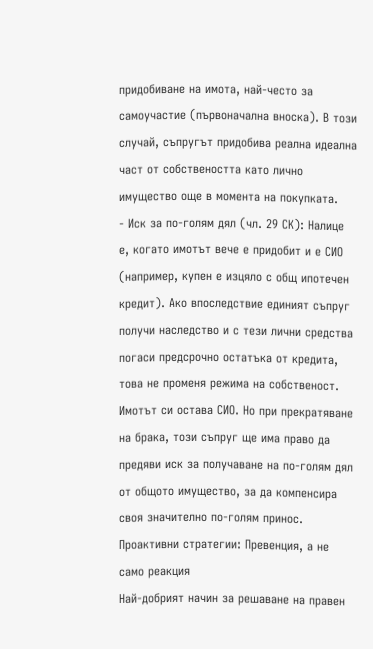придобиване на имота, най-често за самоучастие (първоначална вноска). В този случай, съпругът придобива реална идеална част от собствеността като лично имущество още в момента на покупката.
- Иск за по-голям дял (чл. 29 СК): Налице е, когато имотът вече е придобит и е СИО (например, купен е изцяло с общ ипотечен кредит). Ако впоследствие единият съпруг получи наследство и с тези лични средства погаси предсрочно остатъка от кредита, това не променя режима на собственост. Имотът си остава СИО. Но при прекратяване на брака, този съпруг ще има право да предяви иск за получаване на по-голям дял от общото имущество, за да компенсира своя значително по-голям принос.
Проактивни стратегии: Превенция, а не само реакция
Най-добрият начин за решаване на правен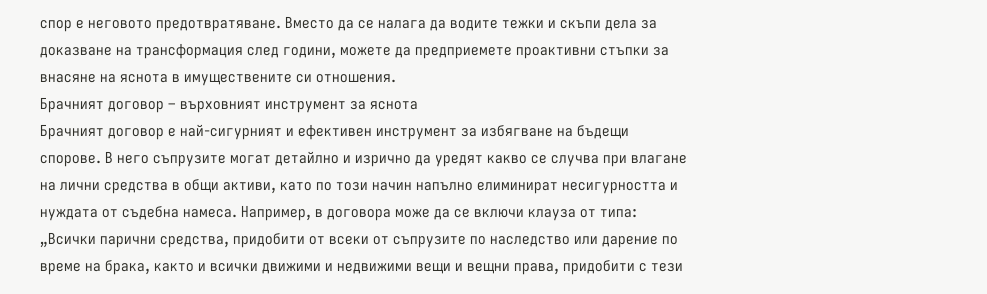спор е неговото предотвратяване. Вместо да се налага да водите тежки и скъпи дела за доказване на трансформация след години, можете да предприемете проактивни стъпки за внасяне на яснота в имуществените си отношения.
Брачният договор – върховният инструмент за яснота
Брачният договор е най-сигурният и ефективен инструмент за избягване на бъдещи спорове. В него съпрузите могат детайлно и изрично да уредят какво се случва при влагане на лични средства в общи активи, като по този начин напълно елиминират несигурността и нуждата от съдебна намеса. Например, в договора може да се включи клауза от типа:
„Всички парични средства, придобити от всеки от съпрузите по наследство или дарение по време на брака, както и всички движими и недвижими вещи и вещни права, придобити с тези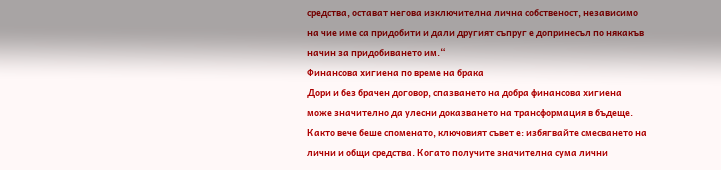средства, остават негова изключителна лична собственост, независимо на чие име са придобити и дали другият съпруг е допринесъл по някакъв начин за придобиването им.“
Финансова хигиена по време на брака
Дори и без брачен договор, спазването на добра финансова хигиена може значително да улесни доказването на трансформация в бъдеще. Както вече беше споменато, ключовият съвет е: избягвайте смесването на лични и общи средства. Когато получите значителна сума лични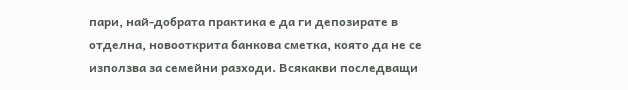пари, най-добрата практика е да ги депозирате в отделна, новооткрита банкова сметка, която да не се използва за семейни разходи. Всякакви последващи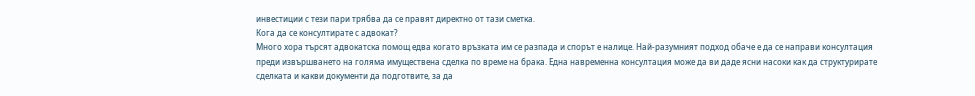инвестиции с тези пари трябва да се правят директно от тази сметка.
Кога да се консултирате с адвокат?
Много хора търсят адвокатска помощ едва когато връзката им се разпада и спорът е налице. Най-разумният подход обаче е да се направи консултация преди извършването на голяма имуществена сделка по време на брака. Една навременна консултация може да ви даде ясни насоки как да структурирате сделката и какви документи да подготвите, за да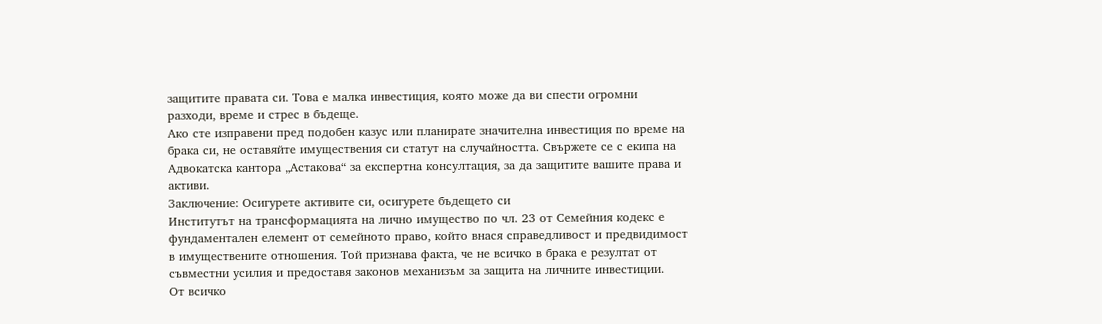защитите правата си. Това е малка инвестиция, която може да ви спести огромни разходи, време и стрес в бъдеще.
Ако сте изправени пред подобен казус или планирате значителна инвестиция по време на брака си, не оставяйте имуществения си статут на случайността. Свържете се с екипа на Адвокатска кантора „Астакова“ за експертна консултация, за да защитите вашите права и активи.
Заключение: Осигурете активите си, осигурете бъдещето си
Институтът на трансформацията на лично имущество по чл. 23 от Семейния кодекс е фундаментален елемент от семейното право, който внася справедливост и предвидимост в имуществените отношения. Той признава факта, че не всичко в брака е резултат от съвместни усилия и предоставя законов механизъм за защита на личните инвестиции.
От всичко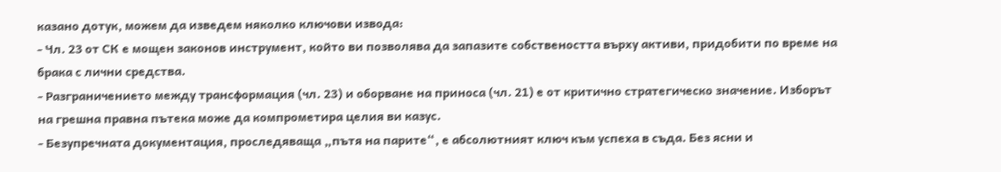казано дотук, можем да изведем няколко ключови извода:
- Чл. 23 от СК е мощен законов инструмент, който ви позволява да запазите собствеността върху активи, придобити по време на брака с лични средства.
- Разграничението между трансформация (чл. 23) и оборване на приноса (чл. 21) е от критично стратегическо значение. Изборът на грешна правна пътека може да компрометира целия ви казус.
- Безупречната документация, проследяваща „пътя на парите“, е абсолютният ключ към успеха в съда. Без ясни и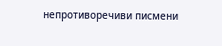непротиворечиви писмени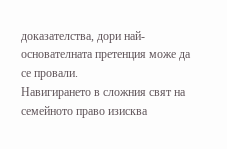доказателства, дори най-основателната претенция може да се провали.
Навигирането в сложния свят на семейното право изисква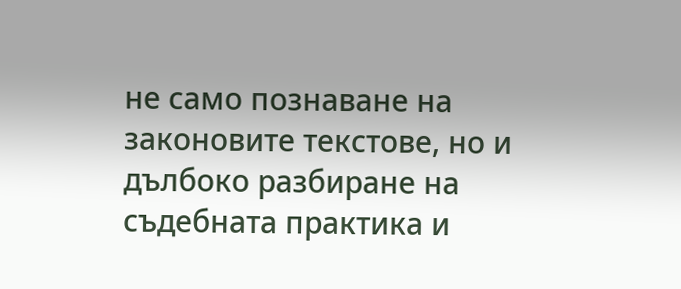не само познаване на законовите текстове, но и дълбоко разбиране на съдебната практика и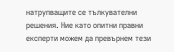натрупващите се тълкувателни решения. Ние като опитни правни експерти можем да превърнем тези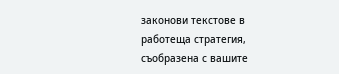законови текстове в работеща стратегия, съобразена с вашите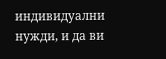индивидуални нужди, и да ви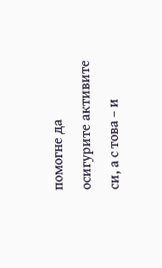помогне да осигурите активите си, а с това – и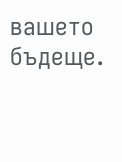вашето бъдеще.